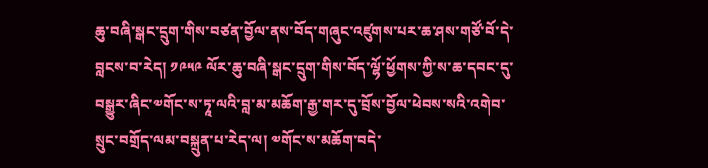ཆུ་བཞི་སྒང་དྲུག་གིས་བཙན་བྱོལ་ནས་བོད་གཞུང་འཛུགས་པར་ཆ་ཤས་གཙོ་བོ་དེ་བླངས་བ་རེད། ༡༩༥༩ ལོར་ཆུ་བཞི་སྒང་དྲུག་གིས་བོད་ལྷོ་ཕྱོགས་ཀྱི་ས་ཆ་དབང་དུ་བསྒྱུར་ཞིང་༧གོང་ས་ཏཱ་ལའི་བླ་མ་མཆོག་རྒྱ་གར་དུ་བྲོས་བྱོལ་ཕེབས་སའི་འགེབ་སྲུང་བགྲོད་ལམ་བསྐྲུན་པ་རེད་ལ། ༧གོང་ས་མཆོག་བདེ་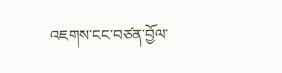འཇགས་ངང་བཙན་བྱོལ་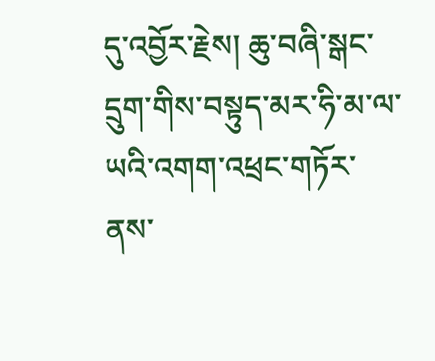དུ་འབྱོར་རྗེས། ཆུ་བཞི་སྒང་དྲུག་གིས་བསྟུད་མར་ཧི་མ་ལ་ཡའི་འགག་འཕྲང་གཏོར་ནས་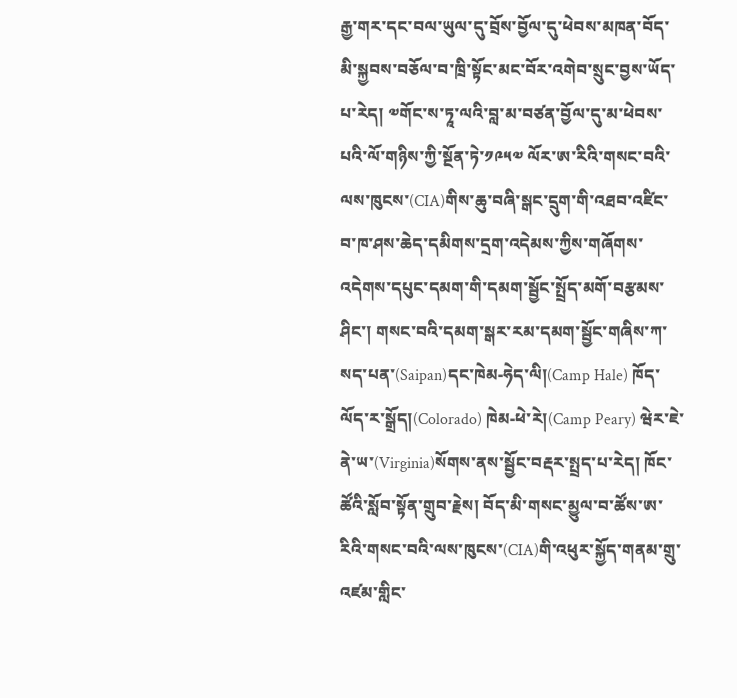རྒྱ་གར་དང་བལ་ཡུལ་དུ་བྲོས་བྱོལ་དུ་ཕེབས་མཁན་བོད་མི་སྐྱབས་བཅོལ་བ་ཁྲི་སྟོང་མང་བོར་འགེབ་སྲུང་བྱས་ཡོད་པ་རེད། ༧གོང་ས་ཏཱ་ལའི་བླ་མ་བཙན་བྱོལ་དུ་མ་ཕེབས་པའི་ལོ་གཉིས་ཀྱི་སྔོན་ཏེ་༡༩༥༧ ལོར་ཨ་རིའི་གསང་བའི་ལས་ཁུངས་(CIA)གིས་ཆུ་བཞི་སྒང་དྲུག་གི་འཐབ་འཛིང་བ་ཁ་ཤས་ཆེད་དམིགས་དྲག་འདེམས་ཀྱིས་གཞོགས་འདེགས་དཔུང་དམག་གི་དམག་སྦྱོང་སྤྲོད་མགོ་བརྩམས་ཤིང་། གསང་བའི་དམག་སྒར་རམ་དམག་སྦྱོང་གཞིས་ཀ་སད་པན་(Saipan)དང་ཁེམ-ཧེད་ལི།(Camp Hale) ཁོད་ལོད་ར་སྒྲོད།(Colorado) ཁེམ-ཕེ་རེ།(Camp Peary) ཝེར་ཇེ་ནེ་ཡ་(Virginia)སོགས་ནས་སྦྱོང་བརྡར་སྤྲད་པ་རེད། ཁོང་ཚོའི་སློབ་སྟོན་གྲུབ་རྗེས། བོད་མི་གསང་མྱུལ་བ་ཚོས་ཨ་རིའི་གསང་བའི་ལས་ཁུངས་(CIA)གི་འཕུར་སྐྱོད་གནམ་གྲུ་འཛམ་གླིང་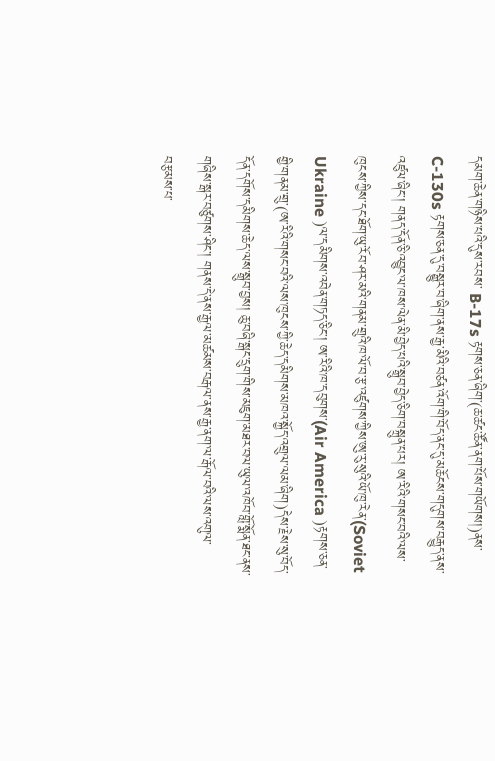དམག་ཆེན་གཉིས་པའི་དུས་རབས་ B-17s རྟགས་ཅན་ཞིག་(ཆ་ཚང་ཚོན་ནག་པོས་གཡོགས།)ནས་ C-130s རྟགས་ཅན་དུ་བསྒྱུར་བ་ཞིག་ནས་རྒྱ་མིའི་བཙན་འོག་གི་བོད་ནང་དུ་མཆོངས་གདུགས་བརྒྱུད་ནས་འཛུལ་ཞིང་། གནད་དོན་ཅི་འབྱུང་ལ་ཁས་ལེན་མི་བྱེད་པའི་སྒྲུབ་བྱེད་ཅིག་བསྐྲུན་པར། ཨ་རིའི་གསང་བའི་ལས་ཁུངས་ཀྱིས་དང་ཐོག་ཡུ་རོབ་ཤར་མའི་གནམ་གྲུའི་ཁ་ལོ་བ་རྩ་འཛུགས་ཀྱིས་ཨུ་རུ་སུའི་ཡོ་ཁུ་རེན་(Soviet Ukraine )ལ་དམིགས་འབེན་གཏད་ཅིང་། ཨ་རིའི་ཁ་དབུགས་(Air America )རྟགས་ཅན་གྱི་གནམ་གྲུ་(ཨ་རིའི་གསང་བའི་ལས་ཁུངས་ཀྱི་ཆེད་དམིགས་མཁའ་སྐྱོད་འགྲུལ་ལམ་ཞིག)དེས་རྗེས་སུ་བོད་དོན་དགོས་དམིགས་ཆེད་ལས་སྒྲུབ་བྱས། ཆུ་བཞི་སྒང་དྲུག་གིས་མཇུག་མཐར་བལ་ཡུལ་འཁོབ་གློ་སྨོན་ཐང་ནས་གཞིས་སྒར་བཙུགས་ཤིང་། གནས་དེ་ནས་རྒྱལ་མཚམས་བརྒལ་ནས་རྒྱ་ནག་ལ་རྒོལ་བའི་ལས་འགུལ་བརྩམས་པ་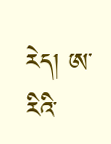རེད། ཨ་རིའི་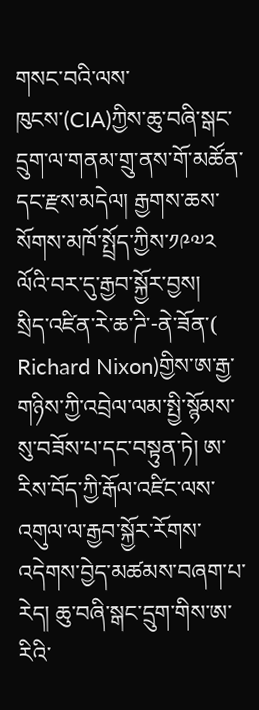གསང་བའི་ལས་ཁུངས་(CIA)ཀྱིས་ཆུ་བཞི་སྒང་དྲུག་ལ་གནམ་གྲུ་ནས་གོ་མཚོན་དང་རྫས་མདེལ། རྒྱགས་ཆས་སོགས་མཁོ་སྤྲོད་ཀྱིས་༡༩༧༢ ལོའི་བར་དུ་རྒྱབ་སྐྱོར་བྱས།
སྲིད་འཛིན་རེ་ཆ་ཌི་-ནེ་ཟོན་( Richard Nixon)གྱིས་ཨ་རྒྱ་གཉིས་ཀྱི་འབྲེལ་ལམ་སྤྱི་སྙོམས་སུ་བཟོས་པ་དང་བསྟུན་ཏེ། ཨ་རིས་བོད་ཀྱི་རྒོལ་འཛིང་ལས་འགུལ་ལ་རྒྱབ་སྐྱོར་རོགས་འདེགས་བྱེད་མཚམས་བཞག་པ་རེད། ཆུ་བཞི་སྒང་དྲུག་གིས་ཨ་རིའི་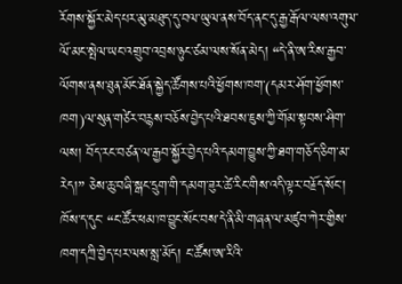རོགས་སྐྱོར་མེད་པར་མུ་མཐུད་དུ་བལ་ཡུལ་ནས་བོད་ནང་དུ་རྒྱ་རྒོལ་ལས་འགུལ་ལོ་མང་སྤེལ་ཡང་འགྲུབ་འབྲས་ཉུང་ཙམ་ལས་སོན་མེད། “དེ་ནི་ཨ་རིས་རྒྱབ་ལོགས་ནས་ཐུན་མོང་ཐོན་སྐྱེད་ཚོགས་པའི་ཕྱོགས་ཁག་(དམར་ཤོག་ཕྱོགས་ཁག)ལ་སུན་གཙེར་བརྙས་བཅོས་བྱེད་པའི་ཐབས་ཇུས་ཀྱི་གོམ་སྟབས་ཤིག་ལས། བོད་རང་བཙན་ལ་རྒྱབ་སྐྱོར་བྱེད་པའི་དམག་བྱུས་ཀྱི་ཐག་གཅོད་ཅིག་མ་རེད།” ཅེས་ཆུ་བཞི་སྒང་དྲུག་གི་དམག་ཟུར་ཚེ་རིང་གིས་འདི་ལྟར་བརྗོད་སོང་། ཁོས་ད་དུང་ “ང་ཚོར་ཕམ་ཁ་བྱུང་སོང་བས་དེ་ནི་མི་གཞན་ལ་མཛུབ་ཀེར་གྱིས་ཁག་དཀྲི་བྱེད་པར་ལས་སླ་མོད། ང་ཚོས་ཨ་རིའི་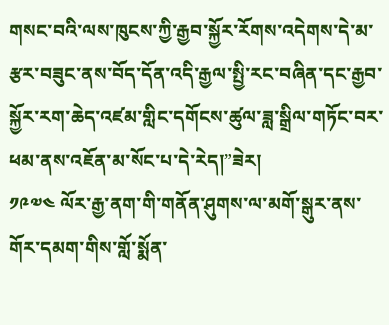གསང་བའི་ལས་ཁུངས་ཀྱི་རྒྱབ་སྐྱོར་རོགས་འདེགས་དེ་མ་རྩར་བཟུང་ནས་བོད་དོན་འདི་རྒྱལ་སྤྱི་རང་བཞིན་དང་རྒྱབ་སྐྱོར་རག་ཆེད་འཛམ་གླིང་དགོངས་ཚུལ་ཟླ་སྒྲིལ་གཏོང་བར་ཕམ་ནས་འཇོན་མ་སོང་པ་དེ་རེད།”ཟེར།
༡༩༧༤ ལོར་རྒྱ་ནག་གི་གནོན་ཤུགས་ལ་མགོ་སྒུར་ནས་གོར་དམག་གིས་གློ་སྨོན་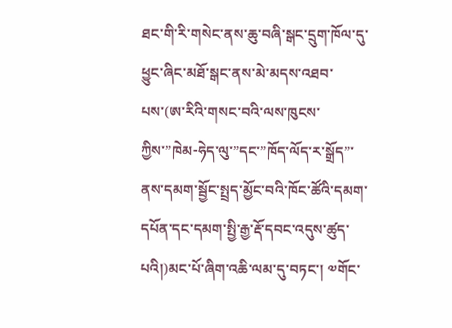ཐང་གི་རི་གསེང་ནས་ཆུ་བཞི་སྒང་དྲུག་ཁོལ་དུ་ཕྱུང་ཞིང་མཐོ་སྒང་ནས་མེ་མདས་འཐབ་པས་(ཨ་རིའི་གསང་བའི་ལས་ཁུངས་ཀྱིས་”ཁེམ-ཧེད་ལུ་”དང་”ཁོད་ལོད་ར་སྒྲོད”་ནས་དམག་སྦྱོང་སྤྲད་མྱོང་བའི་ཁོང་ཚོའི་དམག་དཔོན་དང་དམག་སྤྱི་རྒྱ་རྡོ་དབང་འདུས་ཚུད་པའི།)མང་པོ་ཞིག་འཆི་ལམ་དུ་བཏང་། ༧གོང་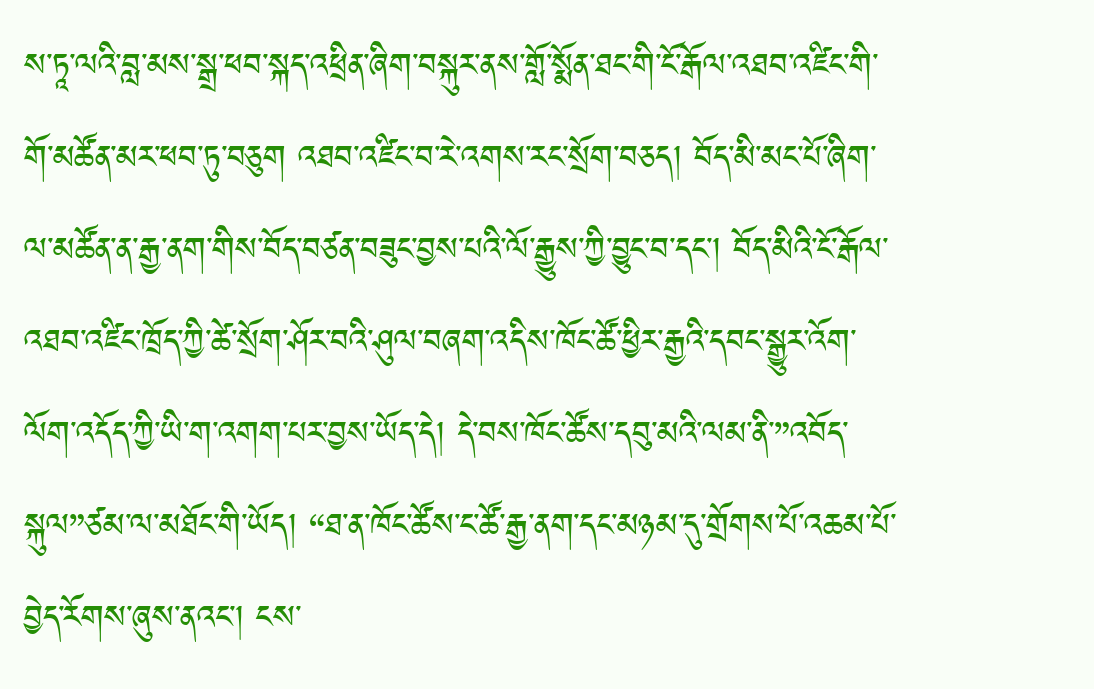ས་ཏཱ་ལའི་བླ་མས་སྒྲ་ཕབ་སྐད་འཕྲིན་ཞིག་བསྐུར་ནས་གློ་སྨོན་ཐང་གི་ངོ་རྒོལ་འཐབ་འཛིང་གི་གོ་མཚོན་མར་ཕབ་ཏུ་བཅུག འཐབ་འཛིང་བ་རེ་འགས་རང་སྲོག་བཅད། བོད་མི་མང་པོ་ཞིག་ལ་མཚོན་ན་རྒྱ་ནག་གིས་བོད་བཙན་བཟུང་བྱས་པའི་ལོ་རྒྱུས་ཀྱི་བྱུང་བ་དང་། བོད་མིའི་ངོ་རྒོལ་འཐབ་འཛིང་ཁྲོད་ཀྱི་ཚེ་སྲོག་ཤོར་བའི་ཤུལ་བཞག་འདིས་ཁོང་ཚོ་ཕྱིར་རྒྱའི་དབང་སྒྱུར་འོག་ལོག་འདོད་ཀྱི་ཡི་ག་འགག་པར་བྱས་ཡོད་དེ། དེ་བས་ཁོང་ཚོས་དབུ་མའི་ལམ་ནི་”འབོད་སྐུལ”ཙམ་ལ་མཐོང་གི་ཡོད། “ཐ་ན་ཁོང་ཚོས་ང་ཚོ་རྒྱ་ནག་དང་མཉམ་དུ་གྲོགས་པོ་འཆམ་པོ་བྱེད་རོགས་ཞུས་ནའང་། ངས་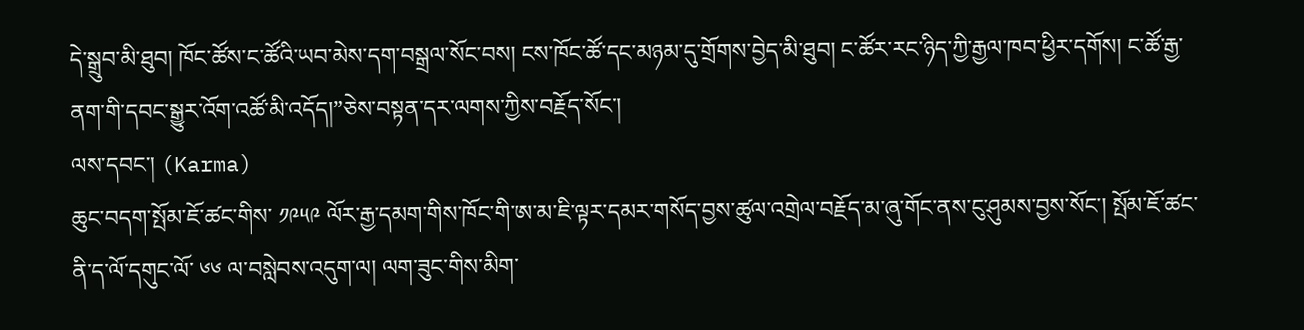དེ་སྒྲུབ་མི་ཐུབ། ཁོང་ཚོས་ང་ཚོའི་ཡབ་མེས་དག་བསྒྲལ་སོང་བས། ངས་ཁོང་ཚོ་དང་མཉམ་དུ་གྲོགས་བྱེད་མི་ཐུབ། ང་ཚོར་རང་ཉིད་ཀྱི་རྒྱལ་ཁབ་ཕྱིར་དགོས། ང་ཚོ་རྒྱ་ནག་གི་དབང་སྒྱུར་འོག་འཚོ་མི་འདོད།”ཅེས་བསྟན་དར་ལགས་ཀྱིས་བརྗོད་སོང་།
ལས་དབང་། (Karma)
ཆུང་བདག་སྤོམ་ཇོ་ཚང་གིས་ ༡༩༥༩ ལོར་རྒྱ་དམག་གིས་ཁོང་གི་ཨ་མ་ཇི་ལྟར་དམར་གསོད་བྱས་ཚུལ་འགྲེལ་བརྗོད་མ་ཞུ་གོང་ནས་ངུ་ཤུམས་བྱས་སོང་། སྤོམ་ཇོ་ཚང་ནི་ད་ལོ་དགུང་ལོ་ ༦༦ ལ་བསླེབས་འདུག་ལ། ལག་ཟུང་གིས་མིག་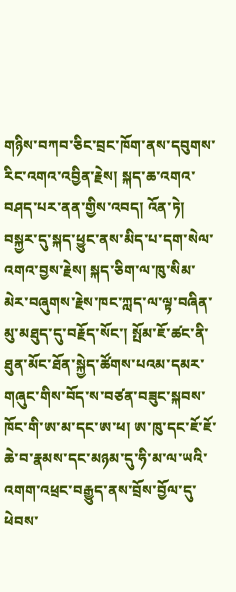གཉིས་བཀབ་ཅིང་བྲང་ཁོག་ནས་དབུགས་རིང་འགའ་འབྱིན་རྗེས། སྐད་ཆ་འགའ་བཤད་པར་ནན་གྱིས་འབད། འོན་ཏེ། བསྐྱར་དུ་སྐད་ཕྱུང་ནས་མིད་པ་དག་སེལ་འགའ་བྱས་རྗེས། སྐད་ཅིག་ལ་ཁུ་སིམ་མེར་བཞུགས་རྗེས་ཁང་ཀླད་ལ་ལྟ་བཞིན་མུ་མཐུད་དུ་བརྗོད་སོང་། སྤོམ་ཇོ་ཚང་ནི་ཐུན་མོང་ཐོན་སྐྱེད་ཚོགས་པའམ་དམར་གཞུང་གིས་བོད་ས་བཙན་བཟུང་སྐབས་ཁོང་གི་ཨ་མ་དང་ཨ་ཕ། ཨ་ཁུ་དང་ཇོ་ཇོ་ཆེ་བ་རྣམས་དང་མཉམ་དུ་ཧི་མ་ལ་ཡའི་འགག་འཕྲང་བརྒྱུད་ནས་བྲོས་བྱོལ་དུ་ཕེབས་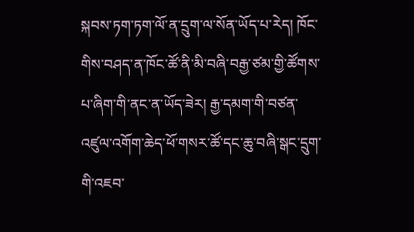སྐབས་ཏག་ཏག་ལོ་ན་དྲུག་ལ་སོན་ཡོད་པ་རེད། ཁོང་གིས་བཤད་ན་ཁོང་ཚོ་ནི་མི་བཞི་བརྒྱ་ཙམ་གྱི་ཚོགས་པ་ཞིག་གི་ནང་ན་ཡོད་ཟེར། རྒྱ་དམག་གི་བཙན་འཛུལ་འགོག་ཆེད་ཕོ་གསར་ཚོ་དང་ཆུ་བཞི་སྒང་དྲུག་གི་འཇབ་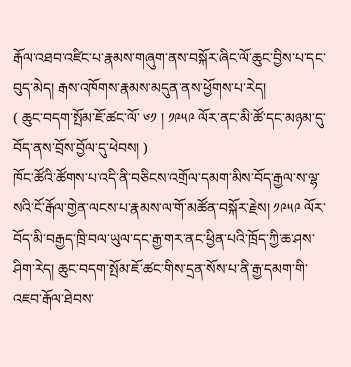རྒོལ་འཐབ་འཛིང་པ་རྣམས་གཞུག་ནས་བསྐོར་ཞིང་ལོ་ཆུང་བྱིས་པ་དང་བུད་མེད། རྒས་འཁོགས་རྣམས་མདུན་ནས་ཕྱོགས་པ་རེད།
( ཆུང་བདག་སྤོམ་ཇོ་ཚང་ལོ་ ༦༡ ། ༡༩༥༩ ལོར་ནང་མི་ཚོ་དང་མཉམ་དུ་བོད་ནས་བྲོས་བྱོལ་དུ་ཕེབས། )
ཁོང་ཚོའི་ཚོགས་པ་འདི་ནི་བཅིངས་འགྲོལ་དམག་མིས་བོད་རྒྱལ་ས་ལྷ་སའི་ངོ་རྒོལ་གྱེན་ལངས་པ་རྣམས་ལ་གོ་མཚོན་བསྐོར་རྗེས། ༡༩༥༩ ལོར་བོད་མི་བརྒྱད་ཁྲི་བལ་ཡུལ་དང་རྒྱ་གར་ནང་ཕྱིན་པའི་ཁྲོད་ཀྱི་ཆ་ཤས་ཤིག་རེད། ཆུང་བདག་སྤོམ་ཇོ་ཚང་གིས་དྲན་སོས་པ་ནི་རྒྱ་དམག་གི་འཇབ་རྒོལ་ཐེབས་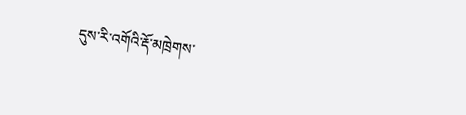དུས་རི་འགོའི་རྡོ་མཁྲེགས་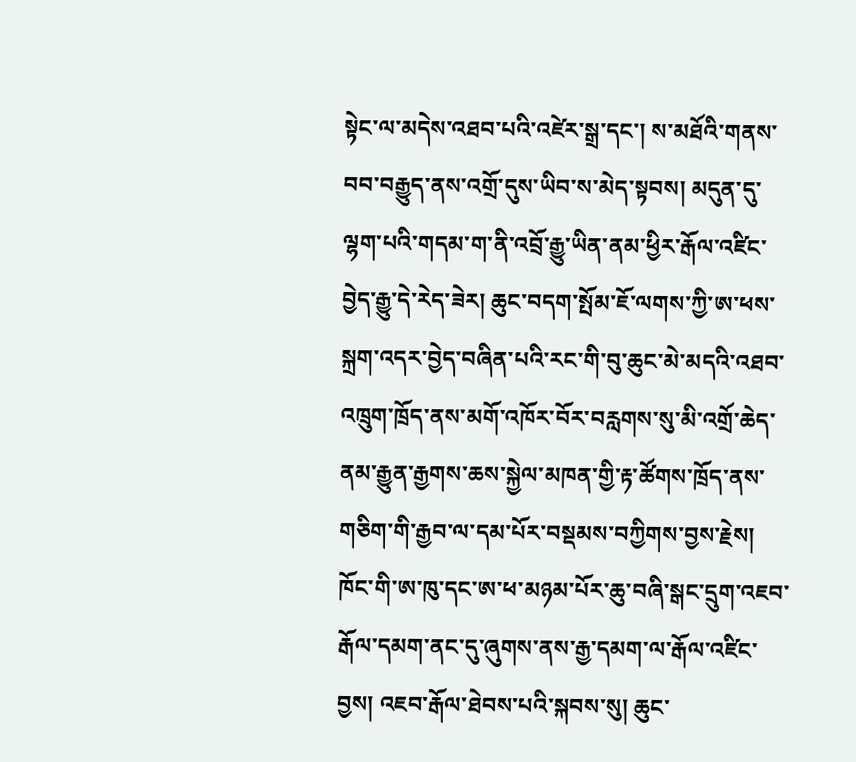སྟེང་ལ་མདེས་འཐབ་པའི་འཛེར་སྒྲ་དང་། ས་མཐོའི་གནས་བབ་བརྒྱུད་ནས་འགྲོ་དུས་ཡིབ་ས་མེད་སྟབས། མདུན་དུ་ལྷག་པའི་གདམ་ག་ནི་འབྲོ་རྒྱུ་ཡིན་ནམ་ཕྱིར་རྒོལ་འཛིང་བྱེད་རྒྱུ་དེ་རེད་ཟེར། ཆུང་བདག་སྤོམ་ཇོ་ལགས་ཀྱི་ཨ་ཕས་སྐྲག་འདར་བྱེད་བཞིན་པའི་རང་གི་བུ་ཆུང་མེ་མདའི་འཐབ་འཁྲུག་ཁྲོད་ནས་མགོ་འཁོར་བོར་བརླགས་སུ་མི་འགྲོ་ཆེད་ནམ་རྒྱུན་རྒྱགས་ཆས་སྐྱེལ་མཁན་གྱི་རྟ་ཚོགས་ཁྲོད་ནས་གཅིག་གི་རྒྱབ་ལ་དམ་པོར་བསྡམས་བཀྱིགས་བྱས་རྗེས། ཁོང་གི་ཨ་ཁུ་དང་ཨ་ཕ་མཉམ་པོར་ཆུ་བཞི་སྒང་དྲུག་འཇབ་རྒོལ་དམག་ནང་དུ་ཞུགས་ནས་རྒྱ་དམག་ལ་རྒོལ་འཛིང་བྱས། འཇབ་རྒོལ་ཐེབས་པའི་སྐབས་སུ། ཆུང་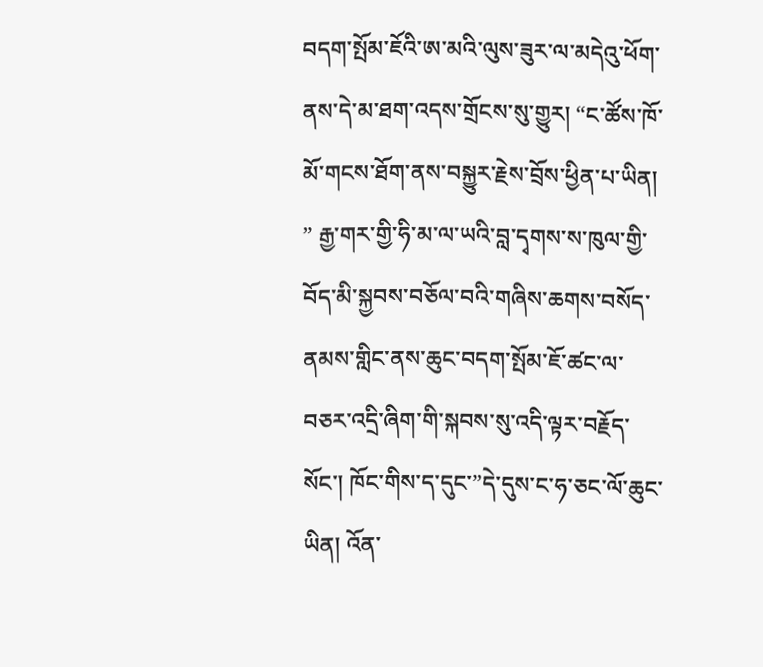བདག་སྤོམ་ཇོའི་ཨ་མའི་ལུས་ཟུར་ལ་མདེའུ་ཕོག་ནས་དེ་མ་ཐག་འདས་གྲོངས་སུ་གྱུར། “ང་ཚོས་ཁོ་མོ་གངས་ཐོག་ནས་བསྐྱུར་རྗེས་བྲོས་ཕྱིན་པ་ཡིན། ” རྒྱ་གར་གྱི་ཧི་མ་ལ་ཡའི་བླ་དྭགས་ས་ཁུལ་གྱི་བོད་མི་སྐྱབས་བཅོལ་བའི་གཞིས་ཆགས་བསོད་ནམས་གླིང་ནས་ཆུང་བདག་སྤོམ་ཇོ་ཚང་ལ་བཅར་འདྲི་ཞིག་གི་སྐབས་སུ་འདི་ལྟར་བརྗོད་སོང་། ཁོང་གིས་ད་དུང་”དེ་དུས་ང་ཧ་ཅང་ལོ་ཆུང་ཡིན། འོན་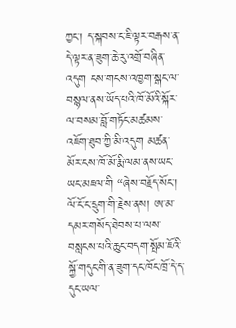ཀྱང་། ད་སྐབས་ང་ཇི་ལྟར་བརྒས་ན་དེ་ལྟར་ན་ཟུག་ཆེ་རུ་འགྲོ་བཞིན་འདུག ངས་གངས་འཁྱག་སྒང་ལ་བསྙལ་ནས་ཡོད་པའི་ཁོ་མོའི་སྐོར་ལ་བསམ་བློ་གཏོང་མཚམས་འཇོག་ཐུབ་ཀྱི་མི་འདུག མཚན་མོར་ངས་ཁོ་མོ་རྨི་ལམ་ནས་ཡང་ཡང་མཇལ་གི “ཞེས་བརྗོད་སོང་།
ལོ་ངོ་ང་དྲུག་གི་རྗེས་ནས། ཨ་མ་དམར་གསོད་ཐེབས་པ་ལས་བསླངས་པའི་ཆུང་བདག་སྤོམ་ཇོའི་སྐྱོ་གདུང་གི་ན་ཟུག་དང་ཁོང་ཁྲོ་དེ་ད་དུང་ཡལ་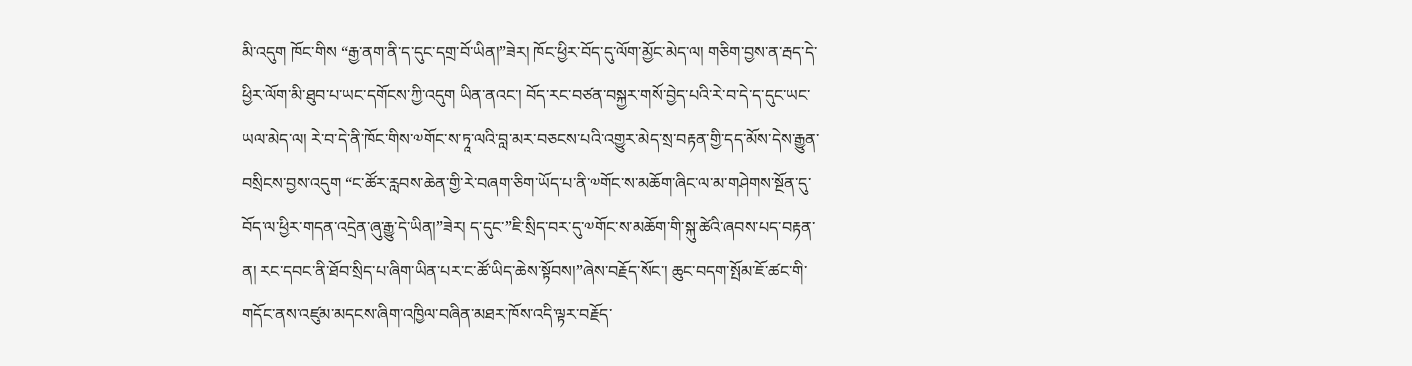མི་འདུག ཁོང་གིས “རྒྱ་ནག་ནི་ད་དུང་དགྲ་བོ་ཡིན།”ཟེར། ཁོང་ཕྱིར་བོད་དུ་ལོག་མྱོང་མེད་ལ། གཅིག་བྱས་ན་རྦད་དེ་ཕྱིར་ལོག་མི་ཐུབ་པ་ཡང་དགོངས་ཀྱི་འདུག ཡིན་ནའང་། བོད་རང་བཙན་བསྐྱར་གསོ་བྱེད་པའི་རེ་བ་དེ་ད་དུང་ཡང་ཡལ་མེད་ལ། རེ་བ་དེ་ནི་ཁོང་གིས་༧གོང་ས་ཏཱ་ལའི་བླ་མར་བཅངས་པའི་འགྱུར་མེད་སྲ་བརྟན་གྱི་དད་མོས་དེས་རྒྱུན་བསྲིངས་བྱས་འདུག “ང་ཚོར་རླབས་ཆེན་གྱི་རེ་བཞག་ཅིག་ཡོད་པ་ནི་༧གོང་ས་མཆོག་ཞིང་ལ་མ་གཤེགས་སྔོན་དུ་བོད་ལ་ཕྱིར་གདན་འདྲེན་ཞུ་རྒྱུ་དེ་ཡིན།”ཟེར། ད་དུང་”ཇི་སྲིད་བར་དུ་༧གོང་ས་མཆོག་གི་སྐུ་ཚེའི་ཞབས་པད་བརྟན་ན། རང་དབང་ནི་ཐོབ་སྲིད་པ་ཞིག་ཡིན་པར་ང་ཚོ་ཡིད་ཆེས་སྟོབས།”ཞེས་བརྗོད་སོང་། ཆུང་བདག་སྤོམ་ཇོ་ཚང་གི་གདོང་ནས་འཛུམ་མདངས་ཞིག་འཁྱིལ་བཞིན་མཐར་ཁོས་འདི་ལྟར་བརྗོད་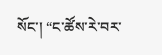སོང་། “ང་ཚོས་རེ་བར་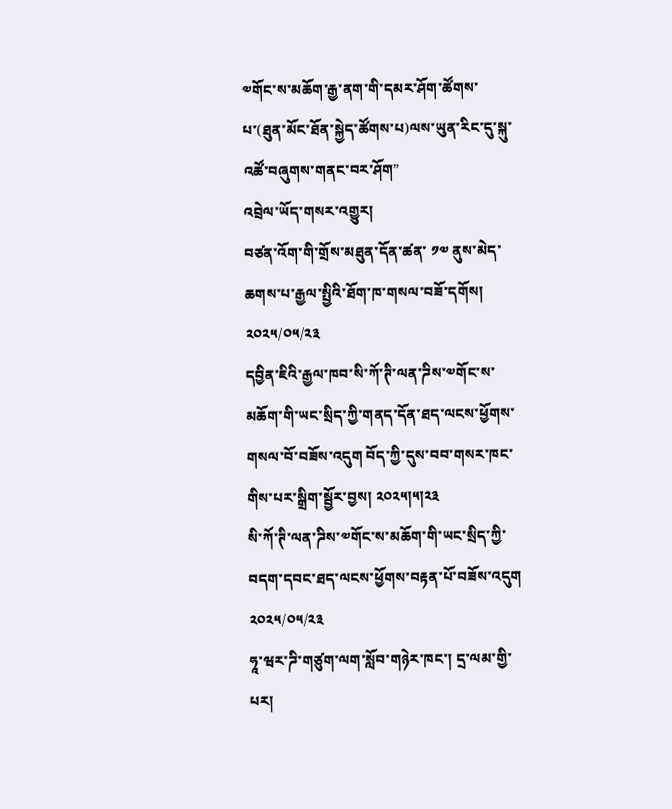༧གོང་ས་མཆོག་རྒྱ་ནག་གི་དམར་ཤོག་ཚོགས་པ་(ཐུན་མོང་ཐོན་སྐྱེད་ཚོགས་པ)ལས་ཡུན་རིང་དུ་སྐུ་འཚོ་བཞུགས་གནང་བར་ཤོག”
འབྲེལ་ཡོད་གསར་འགྱུར།
བཙན་འོག་གི་གྲོས་མཐུན་དོན་ཚན་ ༡༧ ནུས་མེད་ཆགས་པ་རྒྱལ་སྤྱིའི་ཐོག་ཁ་གསལ་བཟོ་དགོས།
༢༠༢༥/༠༥/༢༣
དབྱིན་ཇིའི་རྒྱལ་ཁབ་སི་ཀོ་ཊི་ལན་ཌིས་༧གོང་ས་མཆོག་གི་ཡང་སྲིད་ཀྱི་གནད་དོན་ཐད་ལངས་ཕྱོགས་གསལ་བོ་བཟོས་འདུག བོད་ཀྱི་དུས་བབ་གསར་ཁང་གིས་པར་སྒྲིག་སྦྱོར་བྱས། ༢༠༢༥།༥།༢༣
སི་ཀོ་ཊི་ལན་ཌིས་༧གོང་ས་མཆོག་གི་ཡང་སྲིད་ཀྱི་བདག་དབང་ཐད་ལངས་ཕྱོགས་བརྟན་པོ་བཟོས་འདུག
༢༠༢༥/༠༥/༢༣
ཧཱ་ཝར་ཌི་གཙུག་ལག་སློབ་གཉེར་ཁང་། དྲ་ལམ་གྱི་པར།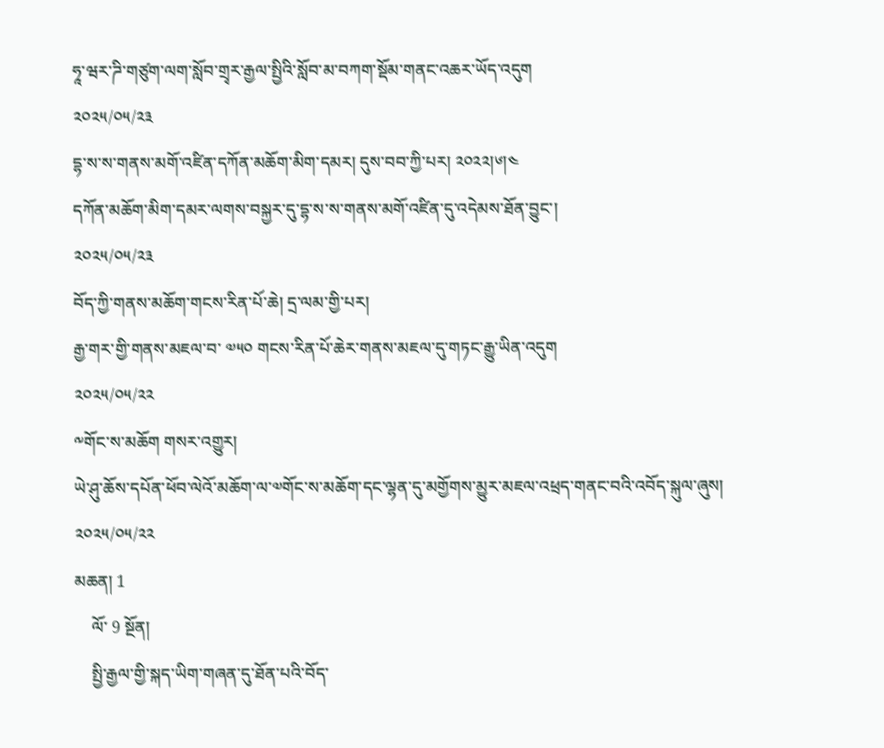ཧཱ་ཝར་ཌི་གཙུག་ལག་སློབ་གྲྭར་རྒྱལ་སྤྱིའི་སློབ་མ་བཀག་སྡོམ་གནང་འཆར་ཡོད་འདུག
༢༠༢༥/༠༥/༢༣
དྷ་ས་ས་གནས་མགོ་འཛིན་དཀོན་མཆོག་མིག་དམར། དུས་བབ་ཀྱི་པར། ༢༠༢༢།༦།༤
དཀོན་མཆོག་མིག་དམར་ལགས་བསྐྱར་དུ་དྷ་ས་ས་གནས་མགོ་འཛིན་དུ་འདེམས་ཐོན་བྱུང་།
༢༠༢༥/༠༥/༢༣
བོད་ཀྱི་གནས་མཆོག་གངས་རིན་པོ་ཆེ། དྲ་ལམ་གྱི་པར།
རྒྱ་གར་གྱི་གནས་མཇལ་བ་ ༧༥༠ གངས་རིན་པོ་ཆེར་གནས་མཇལ་དུ་གཏང་རྒྱུ་ཡིན་འདུག
༢༠༢༥/༠༥/༢༢
༸གོང་ས་མཆོག གསར་འགྱུར།
ཡེ་ཤུ་ཆོས་དཔོན་ཕོབ་ལེའོ་མཆོག་ལ་༧གོང་ས་མཆོག་དང་ལྷན་དུ་མགྱོགས་མྱུར་མཇལ་འཕྲད་གནང་བའི་འབོད་སྐུལ་ཞུས།
༢༠༢༥/༠༥/༢༢
མཆན། 1
    ལོ་ 9 སྔོན།
    སྤྱི་རྒྱལ་གྱི་སྐད་ཡིག་གཞན་དུ་ཐོན་པའི་བོད་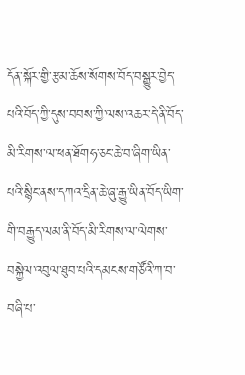དོན་སྐོར་གྱི་རྩམ་ཆོས་སོགས་བོད་བསྒྱུར་བྱེད་པའི་བོད་ཀྱི་དུས་བབས་ཀྱི་ལས་འཆར་དེ་ནི་བོད་མི་རིགས་ལ་ཕན་ཐོགཧ་ཅང་ཆེ་བ་ཞིག་ཡིན་པའི་སྙིང་ནས་དཀའ་དྲིན་ཆེ་ཞུ་རྒྱུ་ཡིན་བོད་ཡིག་གི་བརྒྱུད་ལམ་ནི་བོད་མི་རིགས་ལ་ལེགས་བསྐྱེལ་འབུལ་ཐུབ་པའི་དམངས་གཙོའི་ཀ་བ་བཞི་པ་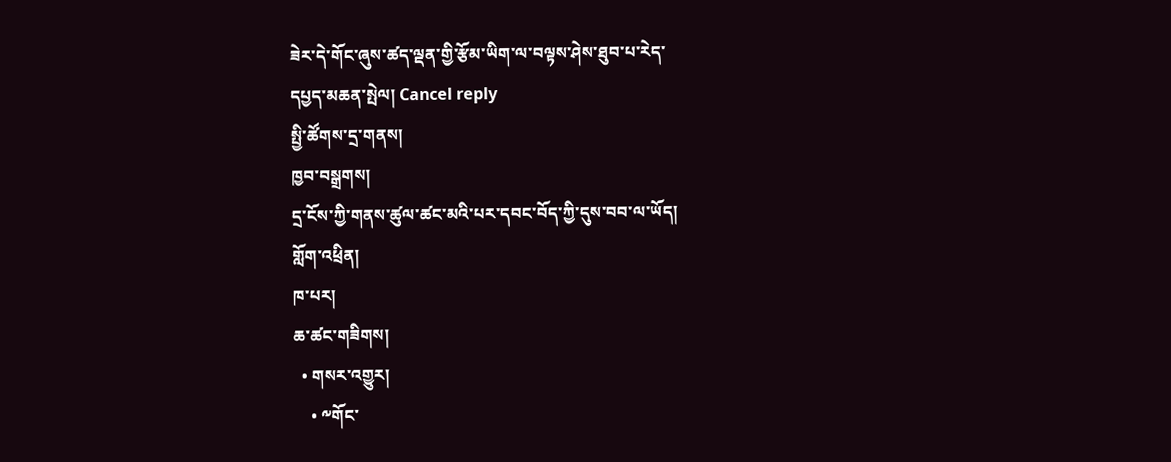ཟེར་དེ་གོང་ཞུས་ཚད་ལྡན་གྱི་རྩོམ་ཡིག་ལ་བལྟས་ཤེས་ཐུབ་པ་རེད་
དཔྱད་མཆན་སྤེལ། Cancel reply
སྤྱི་ཚོགས་དྲ་གནས།
ཁྱབ་བསྒྲགས།
དྲ་ངོས་ཀྱི་གནས་ཚུལ་ཚང་མའི་པར་དབང་བོད་ཀྱི་དུས་བབ་ལ་ཡོད།
གློག་འཕྲིན།
ཁ་པར།
ཆ་ཚང་གཟིགས།
  • གསར་འགྱུར།
    • ༸གོང་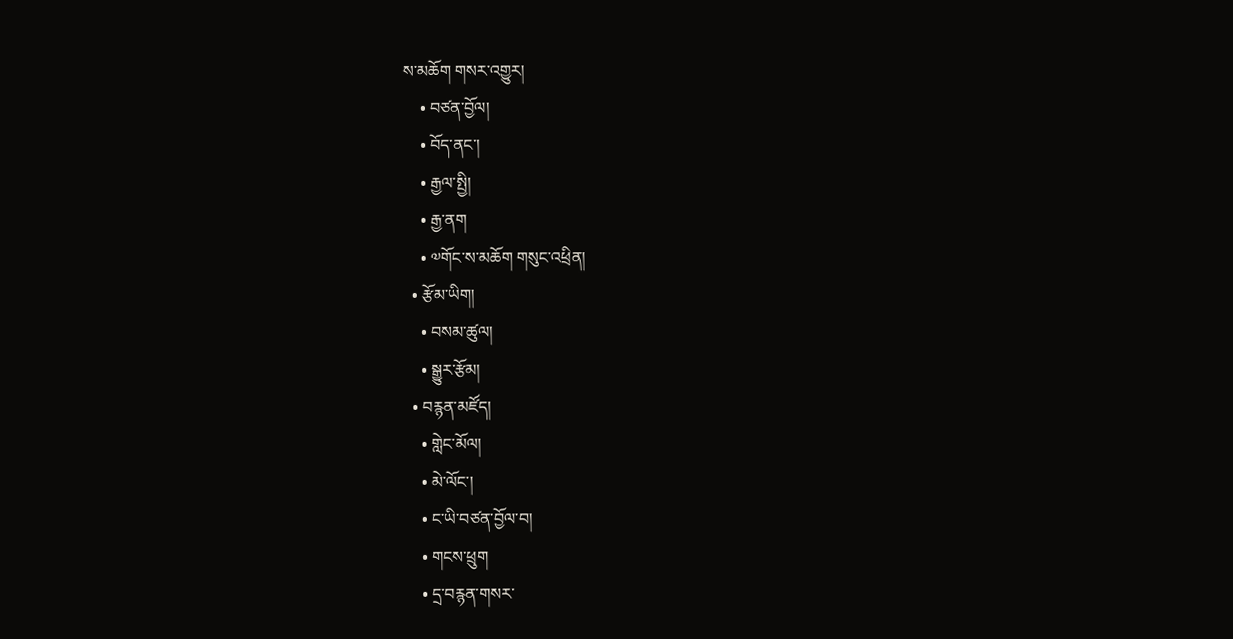ས་མཆོག གསར་འགྱུར།
    • བཙན་བྱོལ།
    • བོད་ནང་།
    • རྒྱལ་སྤྱི།
    • རྒྱ་ནག
    • ༧གོང་ས་མཆོག གསུང་འཕྲིན།
  • རྩོམ་ཡིག།
    • བསམ་ཚུལ།
    • སྒྱུར་རྩོམ།
  • བརྙན་མཛོད།
    • གླེང་མོལ།
    • མེ་ལོང་།
    • ང་ཡི་བཙན་བྱོལ་བ།
    • གངས་ཕྲུག
    • དྲ་བརྙན་གསར་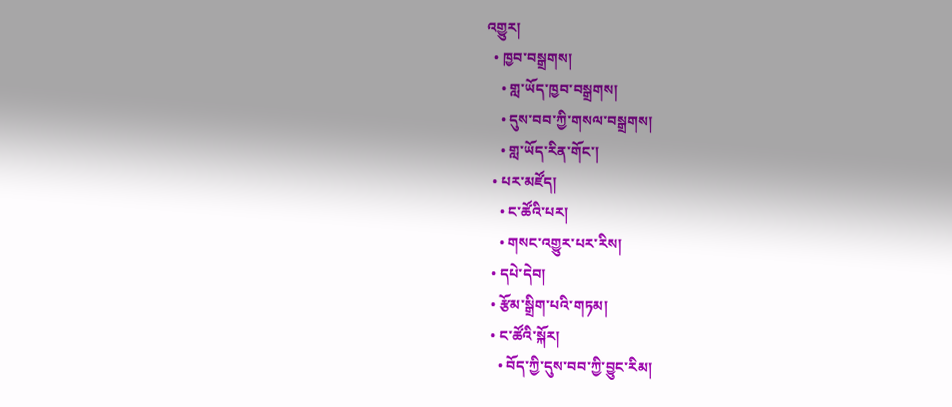འགྱུར།
  • ཁྱབ་བསྒྲགས།
    • གླ་ཡོད་ཁྱབ་བསྒྲགས།
    • དུས་བབ་ཀྱི་གསལ་བསྒྲགས།
    • གླ་ཡོད་རིན་གོང་།
  • པར་མཛོད།
    • ང་ཚོའི་པར།
    • གསང་འགྱུར་པར་རིས།
  • དཔེ་དེབ།
  • རྩོམ་སྒྲིག་པའི་གཏམ།
  • ང་ཚོའི་སྐོར།
    • བོད་ཀྱི་དུས་བབ་ཀྱི་བྱུང་རིམ།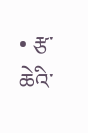• རྩ་ཆེའི་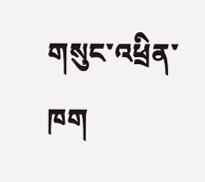གསུང་འཕྲིན་ཁག